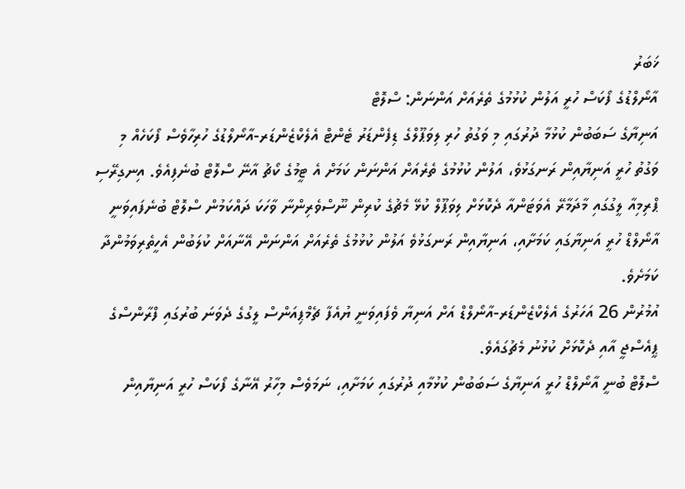ޚަބަރު
އާނޯލްޑުގެ ފޯކަސް ހުރީ އަލުން ކުޅުމުގެ ތެރެއަށް އަންނަން: ސްލޮޓް
އަނިޔާގެ ސަބަބުން ކުޅުމާ ދުރުގައި މި ވަގުތު ހުރި ލިވަޕޫލްގެ ޑިފެންޑަރު ޓެންޓް އެލެކްޒެންޑަރ-އާނޯލްޑުގެ ހުރިހާވެސް ފޯކަހެއް މި ވަގުތު ހުރީ އަނިޔާއިން ރަނގަޅުވެ، އަލުން ކުޅުމުގެ ތެރެއަށް އަންނަން ކަމަށް އެ ޓީމުގެ ކޯޗު އާނޭ ސްލޮޓް ބުނެފިއެވެ. އިނގިރޭސި ޕްރިމިއާ ލީގުގައި މާދަމާރޭ އެވަޓަންއާ ދެކޮޅަށް ލިވަޕޫލް ކުޅޭ މެޗުގެ ކުރިން ނޫސްވެރިންނާ ވާހަކަ ދައްކަމުން ސްލޮޓް ބުނެފައިވަނީ އާނޯލްޑް ހުރީ އަނިޔާގައި ކަމަށާއި، އަނިޔާއިން ރަނގަޅުވެ އަލުން ކުޅުމުގެ ތެރެއަށް އަންނަން އޭނާއަށް ކުލަބުން އެހީތެރިވަމުންދާ ކަމަށެވެ.
އުމުރުން 26 އަހަރުގެ އެލެކްޒެންޑަރ-އާނޯލްޑް އަށް އަނިޔާ ވެފައިވަނީ ޔުއެފާ ޗެމްޕިއަންސް ލީގުގެ ދެވަނަ ބުރުގައި ފްރާންސްގެ ޕީއެސްޖީ އާއި ދެކޮޅަށް ކުޅުނު މެޗުގައެވެ.
ސްލޮޓް ބުނީ އާނޯލްޑް ހުރީ އަނިޔާގެ ސަބަބުން ކުޅުމާއި ދުރުގައި ކަމަށާއި، ނަމަވެސް މިހާރު އޭނާގެ ފޯކަސް ހުރީ އަނިޔާއިން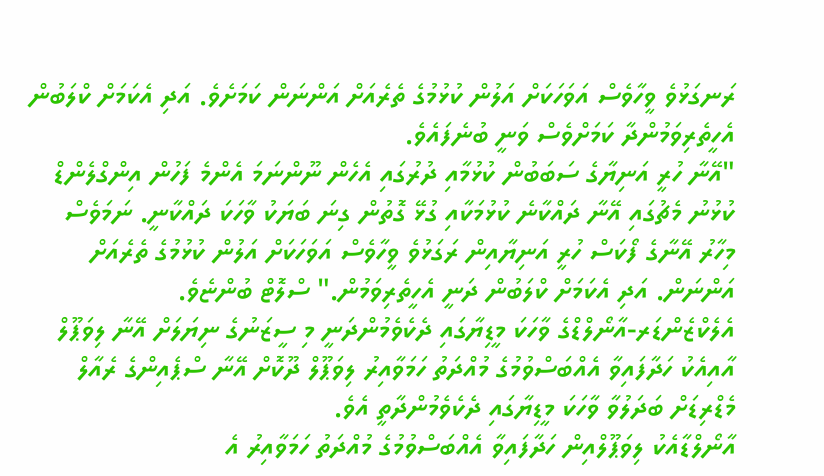ރަނގަޅުވެ ވީހާވެސް އަވަހަކަށް އަލުން ކުޅުމުގެ ތެރެއަށް އަންނަން ކަމަށެވެ. އަދި އެކަމަށް ކްލަބުން އެހީތެރިވަމުންދާ ކަމަށްވެސް ވަނީ ބުނެފައެވެ.
"އޭނާ ހުރީ އަނިޔާގެ ސަބަބުން ކުޅުމާއި ދުރުގައި އެހެން ނޫންނަމަ އެންމެ ފަހުން އިންގްލެންޑް ކުޅުނު މެޗުގައި އޭނާ ދައްކާނެ ކުޅުމަކާއި ގުޅޭ ގޮތުން ގިނަ ބަޔަކު ވާހަކަ ދައްކާނީ. ނަމަވެސް މިހާރު އޭނާގެ ފޯކަސް ހުރީ އަނިޔާއިން ރަގަޅުވެ ވީހާވެސް އަވަހަކަށް އަލުން ކުޅުމުގެ ތެރެއަށް އަންނަން. އަދި އެކަމަށް ކްލަބުން ދަނީ އެހީތެރިވަމުން." ސްލޮޓް ބުންޏެވެ.
އެލެކްޒެންޑަރ-އާނޯލްޑްގެ ވާހަކަ މީޑިޔާގައި ދެކެވެމުންދަނީ މި ސީޒަނުގެ ނިޔަލަށް އޭނާ ލިވަޕޫލް އާއިއެކު ހަދާފައިވާ އެއްބަސްވުމުގެ މުއްދަތު ހަމަވާއިރު ލިވަޕޫލް ދޫކޮށް އޭނާ ސްޕެއިންގެ ރެއާލް މެޑްރިޑަށް ބަދަލުވާ ވާހަކަ މީޑިޔާގައި ދެކެވެމުންދާތީ އެވެ.
އާނޯލްޑާއެކު ލިވަޕޫލްއިން ހަދާފައިވާ އެއްބަސްވުމުގެ މުއްދަތު ހަމަވާއިރު އެ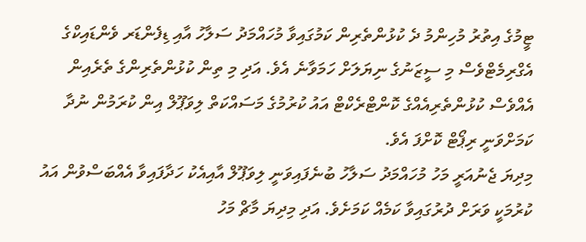ޓީމުގެ އިތުރު މުހިންމު ދެ ކުޅުންތެރިން ކަމުގައިވާ މުހައްމަދު ސަލާހު އާއި ޑިފެންޑަރ ވެންޑައިކްގެ އެގްރިމެޓްވެސް މި ސީޒަނުގެ ނިޔަލަށް ހަމަވާނެ އެވެ. އަދި މި ތިން ކުޅުންތެރިންގެ ތެރެއިން އެއްވެސް ކުޅުންތެރިއެއްގެ ކޮންޓްރެކްޓް އައު ކުރުމުގެ މަސައްކަތް ލިވަޕޫލް އިން ކުރަމުން ނުދާ ކަމަށްވަނީ ރިޕޯޓް ކޮށްފަ އެވެ.
މިދިޔަ ޖެނުއަރީ މަހު މުހައްމަދު ސަލާހު ބުނެފައިވަނީ ލިވަޕޫލް އާއިއެކު ހަދާފައިވާ އެއްބަސްވުން އައު ކުރުމަކީ ވަރަށް ދުރުގައިވާ ކަމެއް ކަމަށެވެ. އަދި މިދިޔަ މާޗް މަހު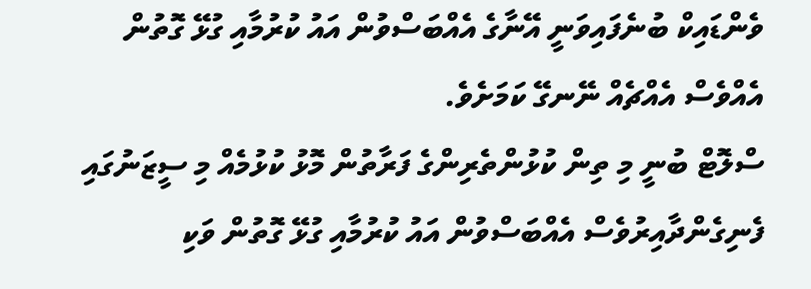ވެންޑައިކް ބުނެފައިވަނީ އޭނާގެ އެއްބަސްވުން އައު ކުރުމާއި ގުޅޭ ގޮތުން އެއްވެސް އެއްޗެއް ނޭނގޭ ކަމަށެވެ.
ސްލޮޓް ބުނީ މި ތިން ކުޅުންތެރިންގެ ފަރާތުން މޮޅު ކުޅުމެއް މި ސީޒަނުގައި ފެނިގެންދާއިރުވެސް އެއްބަސްވުން އައު ކުރުމާއި ގުޅޭ ގޮތުން ވަކި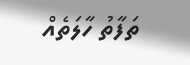ތަފާތު ހާލަތެއް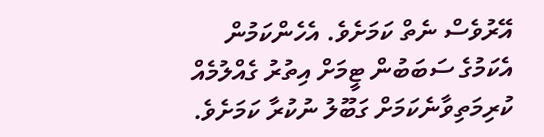އޭރުވެސް ނެތް ކަމަށެވެ. އެހެންކަމުން އެކަމުގެ ސަބަބުން ޓީމަށް އިތުރު ގެއްލުމެއް ކުރިމަތިވާނެކަމަށް ގަބޫލު ނުކުރާ ކަމަށެވެ.